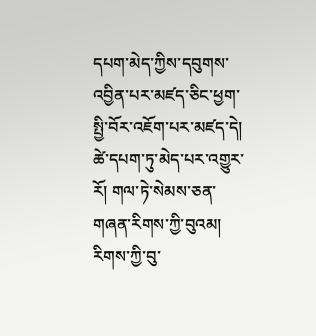དཔག་མེད་ཀྱིས་དབུགས་འབྱིན་པར་མཛད་ཅིང་ཕྱག་སྤྱི་བོར་འཇོག་པར་མཛད་དེ། ཚེ་དཔག་ཏུ་མེད་པར་འགྱུར་རོ། གལ་ཏེ་སེམས་ཅན་གཞན་རིགས་ཀྱི་བུའམ། རིགས་ཀྱི་བུ་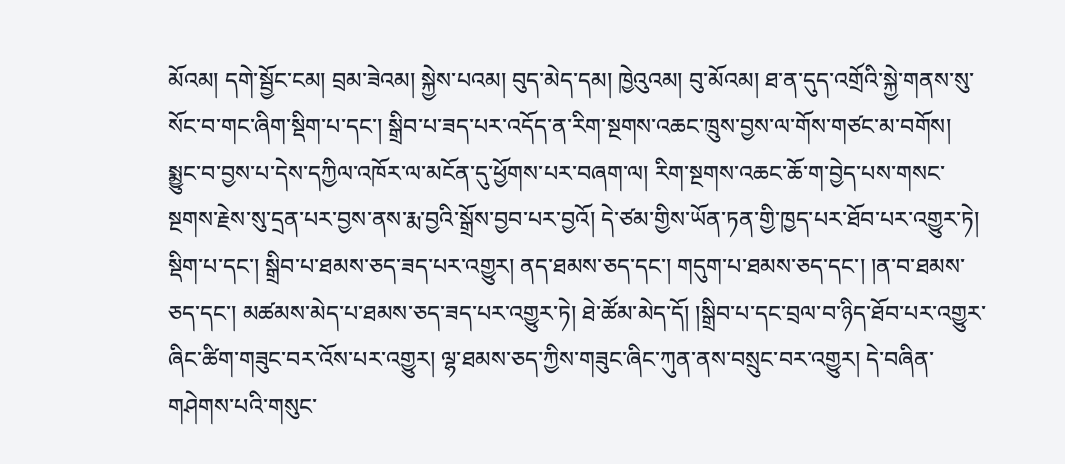མོའམ། དགེ་སྦྱོང་ངམ། བྲམ་ཟེའམ། སྐྱེས་པའམ། བུད་མེད་དམ། ཁྱེའུའམ། བུ་མོའམ། ཐ་ན་དུད་འགྲོའི་སྐྱེ་གནས་སུ་སོང་བ་གང་ཞིག་སྡིག་པ་དང་། སྒྲིབ་པ་ཟད་པར་འདོད་ན་རིག་སྔགས་འཆང་ཁྲུས་བྱས་ལ་གོས་གཙང་མ་བགོས། སྨྱུང་བ་བྱས་པ་དེས་དཀྱིལ་འཁོར་ལ་མངོན་དུ་ཕྱོགས་པར་བཞག་ལ། རིག་སྔགས་འཆང་ཆོ་ག་བྱེད་པས་གསང་སྔགས་རྗེས་སུ་དྲན་པར་བྱས་ནས་རྨ་བྱའི་སྒྲོས་བྱབ་པར་བྱའོ། དེ་ཙམ་གྱིས་ཡོན་ཏན་གྱི་ཁྱད་པར་ཐོབ་པར་འགྱུར་ཏེ། སྡིག་པ་དང་། སྒྲིབ་པ་ཐམས་ཅད་ཟད་པར་འགྱུར། ནད་ཐམས་ཅད་དང་། གདུག་པ་ཐམས་ཅད་དང་། །ན་བ་ཐམས་ཅད་དང་། མཚམས་མེད་པ་ཐམས་ཅད་ཟད་པར་འགྱུར་ཏེ། ཐེ་ཚོམ་མེད་དོ། །སྒྲིབ་པ་དང་བྲལ་བ་ཉིད་ཐོབ་པར་འགྱུར་ཞིང་ཚིག་གཟུང་བར་འོས་པར་འགྱུར། ལྷ་ཐམས་ཅད་ཀྱིས་གཟུང་ཞིང་ཀུན་ནས་བསྲུང་བར་འགྱུར། དེ་བཞིན་གཤེགས་པའི་གསུང་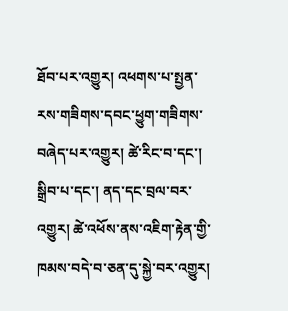ཐོབ་པར་འགྱུར། འཕགས་པ་སྤྱན་རས་གཟིགས་དབང་ཕྱུག་གཟིགས་བཞེད་པར་འགྱུར། ཚེ་རིང་བ་དང་། སྒྲིབ་པ་དང་། ནད་དང་བྲལ་བར་འགྱུར། ཚེ་འཕོས་ནས་འཇིག་རྟེན་གྱི་ཁམས་བདེ་བ་ཅན་དུ་སྐྱེ་བར་འགྱུར།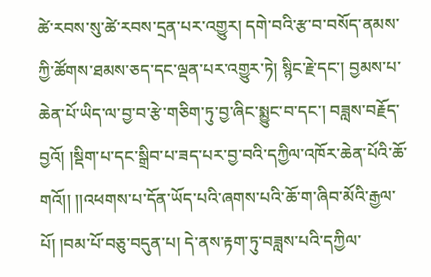ཚེ་རབས་སུ་ཚེ་རབས་དྲན་པར་འགྱུར། དགེ་བའི་རྩ་བ་བསོད་ནམས་ཀྱི་ཚོགས་ཐམས་ཅད་དང་ལྡན་པར་འགྱུར་ཏེ། སྙིང་རྗེ་དང་། བྱམས་པ་ཆེན་པོ་ཡིད་ལ་བྱ་བ་རྩེ་གཅིག་ཏུ་བྱ་ཞིང་སྨྱུང་བ་དང་། བཟླས་བརྗོད་བྱའོ། །སྡིག་པ་དང་སྒྲིབ་པ་ཟད་པར་བྱ་བའི་དཀྱིལ་འཁོར་ཆེན་པོའི་ཆོ་གའོ།། །།འཕགས་པ་དོན་ཡོད་པའི་ཞགས་པའི་ཆོ་ག་ཞིབ་མོའི་རྒྱལ་པོ། །བམ་པོ་བཅུ་བདུན་པ། དེ་ནས་རྟག་ཏུ་བཟླས་པའི་དཀྱིལ་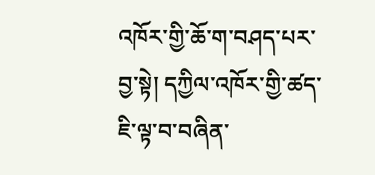འཁོར་གྱི་ཆོ་ག་བཤད་པར་བྱ་སྟེ། དཀྱིལ་འཁོར་གྱི་ཚད་ཇི་ལྟ་བ་བཞིན་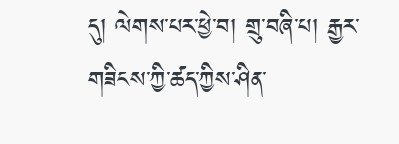དུ། ལེགས་པར་ཕྱེ་བ། གྲུ་བཞི་པ། རྒྱར་གཟིངས་ཀྱི་ཚད་ཀྱིས་ཤིན་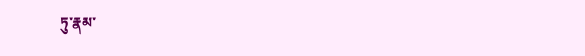ཏུ་རྣམ་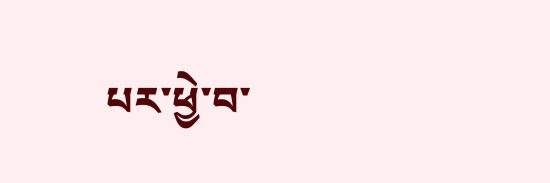པར་ཕྱེ་བ་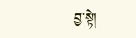བྱ་སྟེ།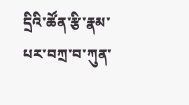དྲིའི་ཚོན་རྩི་རྣམ་པར་བཀྲ་བ་ཀུན་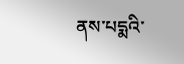ནས་པདྨའི་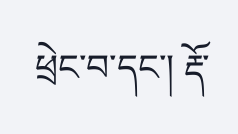ཕྲེང་བ་དང་། རྡོ་